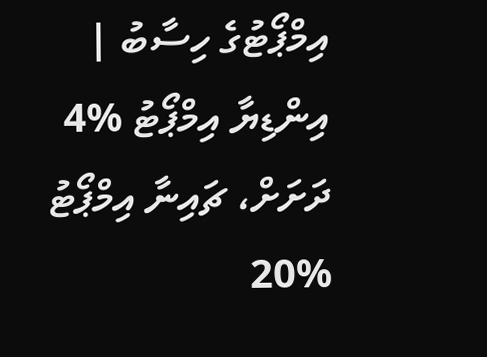އިމްޕޯޓުގެ ހިސާބު | އިންޑިޔާ އިމްޕޯޓު %4 ދަށަށް، ޗައިނާ އިމްޕޯޓު %20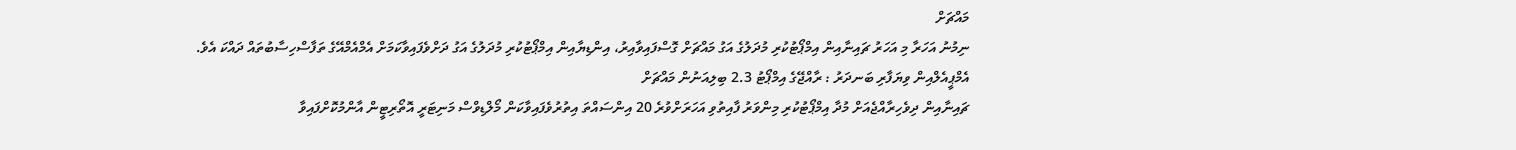މައްޗަށް
ނިމުނު އަހަރާ މި އަހަރު ޗައިނާއިން އިމްޕޯޓުކުރި މުދަލުގެ އަގު މައްޗަށް ގޮސްފައިވާއިރު، އިންޑިޔާއިން އިމްޕޯޓުކުރި މުދަލުގެ އަގު ދަށްވެފައިވާކަމަށް އެމްއެމްއޭގެ ތަފާސްހިސާބުތައް ދައްކަ އެވެ.
އެމްޕީއެލްއިން ވިޔަފާރި ބަނދަރު : ރާއްޖޭގެ އިމްޕޯޓު 2.3 ބިލިއަނުން މައްޗަށް
ޗައިނާއިން ދިވެހިރާއްޖެއަށް މުދާ އިމްޕޯޓުކުރި މިންވަރު ފާއިތުވި އަހަރަށްވުރެ 20 އިންސައްތަ އިތުރުވެފައިވާކަން މޯލްޑިވްސް މަނިޓަރީ އޮތޯރިޓީން އާންމުކޮށްފައިވާ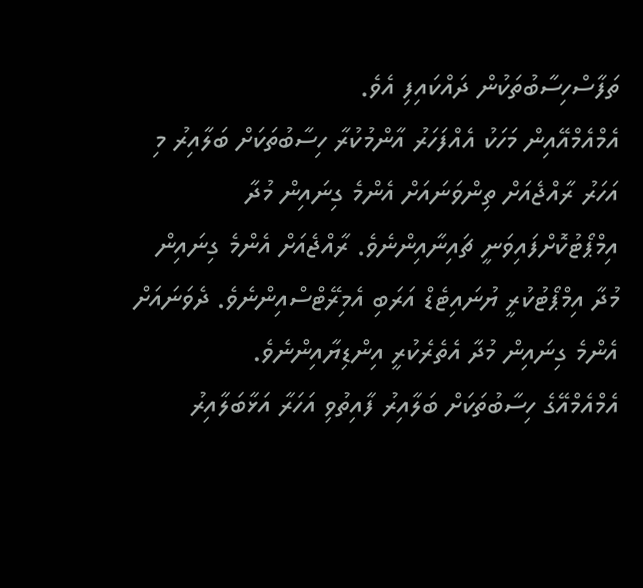ތަފާސްހިސާބުތަކުން ދައްކައިފި އެވެ.
އެމްއެމްއޭއިން މަހަކު އެއްފަހަރު އާންމުކުރާ ހިސާބުތަކަށް ބަލާއިރު މި އަހަރު ރާއްޖެއަށް ތިންވަނައަށް އެންމެ ގިނައިން މުދާ އިމްޕޯޓުކޮށްފައިވަނީ ޗައިނާއިންނެވެ. ރާއްޖެއަށް އެންމެ ގިނައިން މުދާ އިމްޕޯޓުކުރީ ޔުނައިޓެޑް އަރަބި އެމިރޭޓްސްއިންނެވެ. ދެވަނައަށް އެންމެ ގިނައިން މުދާ އެތެރެކުރީ އިންޑިޔާއިންނެވެ.
އެމްއެމްއޭގެ ހިސާބުތަކަށް ބަލާއިރު ފާއިތުވި އަހަރާ އަޅާބަލާއިރު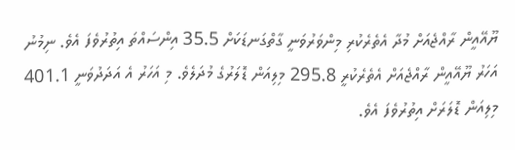ޔޫއޭއީން ރާއްޖެއަށް މުދާ އެތެރެކުރި މިންވަރުވަނީ ގާތްގަނޑަކަށް 35.5 އިންސައްތަ އިތުރުވެފަ އެވެ. ނިމުނު އަހަރު ޔޫއޭއީން ރާއްޖެއަށް އެތެރެކުރީ 295.8 މިލިއަން ޑޮލަރުގެ މުދަލެވެ. މި އަހަރު އެ އަދަދުވަނީ 401.1 މިލިއަން ޑޮލަރަށް އިތުރުވެފަ އެވެ.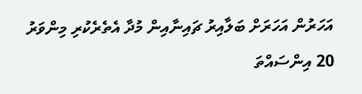އަހަރުން އަހަރަށް ބަލާއިރު ޗައިނާއިން މުދާ އެތެރެކުރި މިންވަރު 20 އިންސައްތަ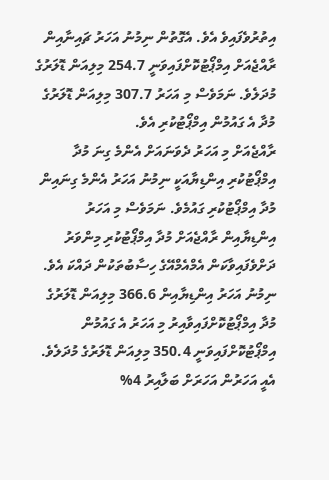އިތުރުވެފައިވެ އެވެ. އެގޮތުން ނިމުނު އަހަރު ޗައިނާއިން ރާއްޖެއަށް އިމްޕޯޓުކޮށްފައިވަނީ 254.7 މިލިއަން ޑޮލަރުގެ މުދަލެވެ. ނަމަވެސް މި އަހަރު 307.7 މިލިއަން ޑޮލަރުގެ މުދާ އެ ގައުމުން އިމްޕޯޓުކުރި އެވެ.
ރާއްޖެއަށް މި އަހަރު ދެވަނައަށް އެންމެ ގިނަ މުދާ އިމްޕޯޓުކުރި އިންޑިޔާއަކީ ނިމުނު އަހަރު އެންމެ ގިނައިން މުދާ އިމްޕޯޓުކުރި ގައުމެވެ. ނަމަވެސް މި އަހަރު އިންޑިޔާއިން ރާއްޖެއަށް މުދާ އިމްޕޯޓުކުރި މިންވަރު ދަށްވެފައިވާކަން އެމްއެމްއޭގެ ހިސާބުތަކުން ދައްކަ އެވެ.
ނިމުނު އަހަރު އިންޑިޔާއިން 366.6 މިލިއަން ޑޮލަރުގެ މުދާ އިމްޕޯޓުކޮށްފައިވާއިރު މި އަހަރު އެ ގައުމުން އިމްޕޯޓުކޮށްފައިވަނީ 350.4 މިލިއަން ޑޮލަރުގެ މުދަލެވެ. އެއީ އަހަރުން އަހަރަށް ބަލާއިރު 4%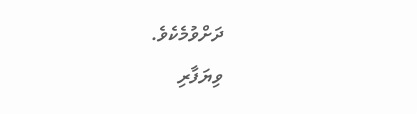ދަށްވުމެކެވެ.
ވިޔަފާރި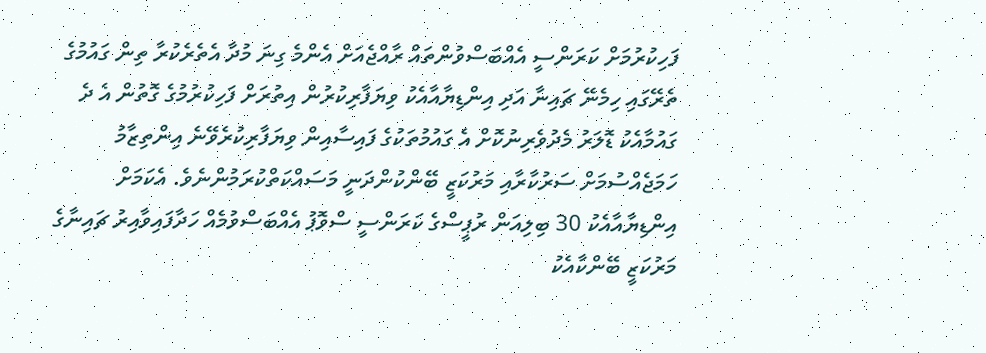ފަހިކުރުމަށް ކަރަންސީ އެއްބަސްވުންތައް ރާއްޖެއަށް އެންމެ ގިނަ މުދާ އެތެރެކުރާ ތިން ގައުމުގެ ތެރޭގައި ހިމެނޭ ޗައިނާ އަދި އިންޑިޔާއާއެކު ވިޔަފާރިކުރުން އިތުރަށް ފަހިކުރުމުގެ ގޮތުން އެ ދެ ގައުމާއެކު ޑޮލަރު މެދުވެރިނުކޮށް އެ ގައުމުތަކުގެ ފައިސާއިން ވިޔަފާރިކުރެވޭނެ އިންތިޒާމު ހަމަޖެއްސުމަށް ސަރުކާރާއި މަރުކަޒީ ބޭންކުންދަނީ މަސައްކަތްކުރަމުންނެވެ. އެކަމަށް އިންޑިޔާއާއެކު 30 ބިލިއަން ރުޕީސްގެ ކަރަންސީ ސްވޮޕު އެއްބަސްވުމެއް ހަދާފައިވާއިރު ޗައިނާގެ މަރުކަޒީ ބޭންކާއެކު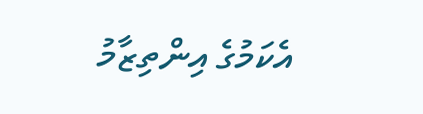އެކަމުގެ އިންތިޒާމު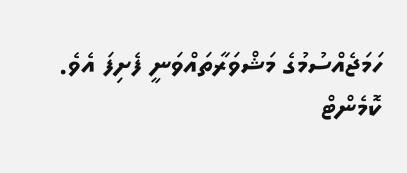ހަމަޖެއްސުމުގެ މަޝްވަރާތައްވަނީ ފެށިފަ އެވެ.
ކޮމެންޓް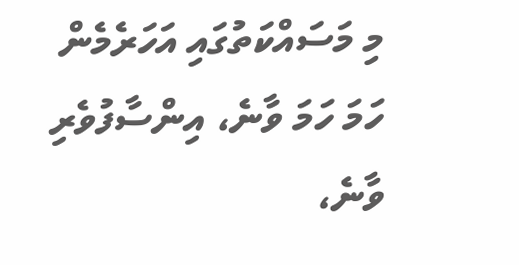މި މަސައްކަތުގައި އަހަރެމެން ހަމަ ހަމަ ވާނެ، އިންސާފުވެރި ވާނެ،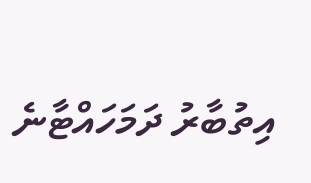އިތުބާރު ދަމަހައްޓާނެ